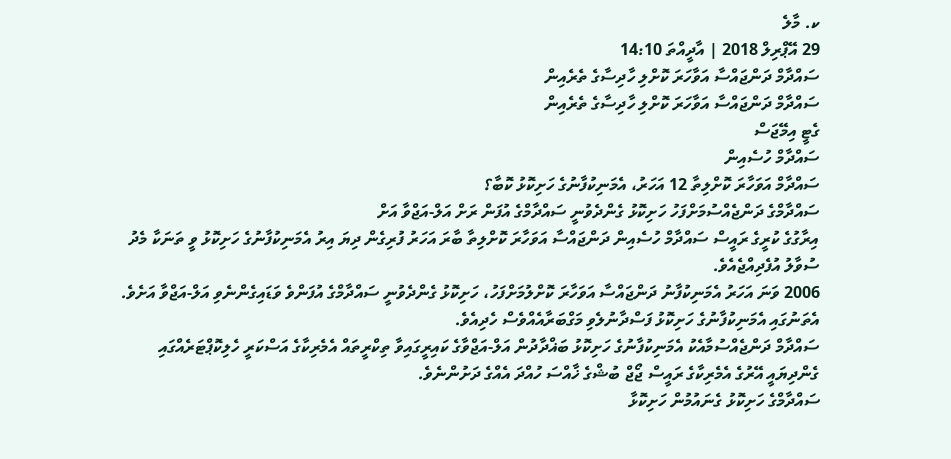ކ. މާލެ
29 އޭޕްރިލް 2018 | އާދީއްތަ 14:10
ސައްދާމް ދަންޖައްސާ އަވާހަރަ ކޮށްލި ހާދިސާގެ ތެރެއިން
ސައްދާމް ދަންޖައްސާ އަވާހަރަ ކޮށްލި ހާދިސާގެ ތެރެއިން
ގެޓީ އިމޭޖަސް
ސައްދާމް ހުސެއިން
ސައްދާމް އަވަހާރަ ކޮށްލިތާ 12 އަހަރު، އެމަނިކުފާނުގެ ހަށިކޮޅު ކޮބާ؟
ސައްދާމްގެ ދަންޖެއްސުމަށްފަހު ހަށިކޮޅު ގެންދެވުނީ ސައްދާމްގެ އުފަން ރަށް އަލް-އަޖްވާ އަށް
އިރާގުގެ ކުރީގެ ރައީސް ސައްދާމް ހުސެއިން ދަންޖައްސާ އަވަހާރަ ކޮށްލިތާ ބާރަ އަހަރު ފުރިގެން ދިޔަ އިރު އެމަނިކުފާނުގެ ހަށިކޮޅު ވީ ތަނަކާ މެދު ސުވާލު އުފެދިއްޖެއެވެ.
2006 ވަނަ އަހަރު އެމަނިކުފާނު ދަންޖައްސާ އަވަހާރަ ކޮށްލުމަށްފަހު، ހަށިކޮޅު ގެންދެވުނީ ސައްދާމްގެ އުފަންވެ ވަޑައިގެންނެވި އަލް-އަޖްވާ އަށެވެ. އެތަނުގައި އެމަނިކުފާނުގެ ހަށިކޮޅު ފަސްދާނުލެވި މަގްބަރާއެއްވެސް ހެދިއެވެ.
ސައްދާމް ދަންޖެއްސުމާއެކު އެމަނިކުފާނުގެ ހަށިކޮޅު ބަޣްދާދުން އަލް-އަޖްވާގެ ކައިރީގައިވާ ތިކްރީތައް އެމެރިކާގެ އަސްކަރީ ހެލިކޮޕްޓަރެއްގައި ގެންދިޔައީ އޭރުގެ އެމެރިކާގެ ރައީސް ޖޯޖް ބުޝްގެ ޚާއްސަ ހުއްދަ އެއްގެ ދަށުންނެވެ.
ސައްދާމްގެ ހަށިކޮޅު ގެނައުމުން ހަށިކޮޅާ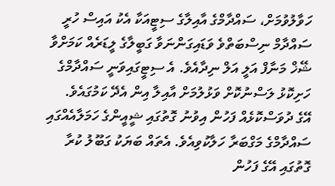ހަވާލުވުމަށް، ސައްދާމްގެ އާއިލާގެ ސިޓީއަކާ އެކު އައިސް ހުރީ ސައްދާމް ނިސްބަތްވެ ވަޑައިގަންނަވާ ގަބީލާގެ ލީޑަރެއް ކަމަށްވާ ޝޭޚް މަނާފް އަލީ އަލް ނިދާއެވެ. އެ ސިޓީގައިވަނީ ސައްދާމްގެ ހަށިކޮޅު ލަސްނުކޮށް ވަޅުލުމަށް އާއިލާ އިން އެދޭ ކަމުގައެވެ.
އޭގެ ދުވަސްކޮޅެއް ފަހުން އިވުނު ގޮތުގައި ޝީއީންގެ ހަމަލާއެއްގައި ސައްދާމްގެ މަގްބަރާ ހަލާކުވިއެވެ. އެތައް ބަޔަކު ގަބޫލު ކުރާ ގޮތުގައި އޭގެ ފަހުން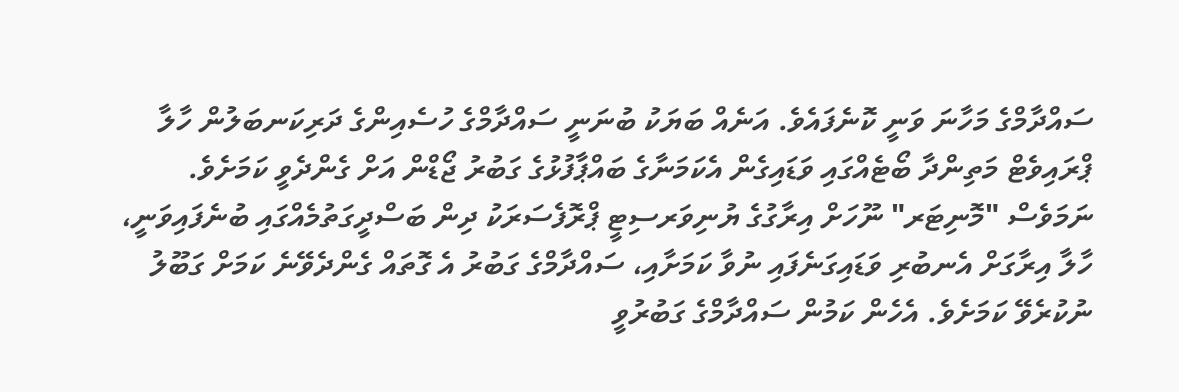ސައްދާމްގެ މަހާނަ ވަނީ ކޮނެފައެވެ. އަނެއް ބަޔަކު ބުނަނީ ސައްދާމްގެ ހުސެއިންގެ ދަރިކަނބަލުން ހާލާ ޕްރައިވެޓް މަތިންދާ ބޯޓެއްގައި ވަޑައިގެން އެކަމަނާގެ ބައްޕާފުޅުގެ ގަބުރު ޖޯޑްން އަށް ގެންދެވީ ކަމަށެވެ.
ނަމަވެސް "މޮނިޓަރ" ނޫހަށް އިރާގުގެ ޔުނިވަރސިޓީ ޕްރޮފެސަރަކު ދިން ބަސްދީގަތުމެއްގައި ބުނެފައިވަނީ، ހާލާ އިރާގަށް އެނބުރި ވަޑައިގަނެފައި ނުވާ ކަމަށާއި، ސައްދާމްގެ ގަބުރު އެ ގޮތައް ގެންދެވޭނެ ކަމަށް ގަބޫލު ނުކުރެވޭ ކަމަށެވެ. އެހެން ކަމުން ސައްދާމްގެ ގަބުރުވީ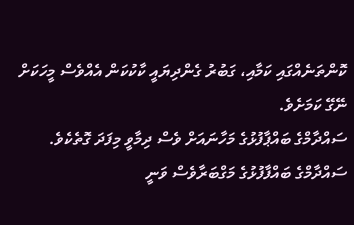ކޮންތަނެއްގައި ކަމާއި، ގަބުރު ގެންދިޔައީ ކާކުކަން އެއްވެސް މީހަކަށް ނޭގޭ ކަމަށެވެ.
ސައްދާމްގެ ބައްޕާފުޅުގެ މަހާނައަށް ވެސް ދިމާވީ މިފަދަ ގޮތެކެވެ. ސައްދާމްގެ ބައްފާފުޅުގެ މަގްބަރާވެސް ވަނީ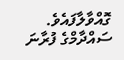ގޮއްވާލާފައެވެ.
ސައްދާމްގެ ފުރާނަ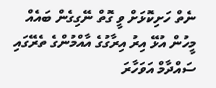ނެތް ހަށިކޮޅަށް ވީ ގޮތް ނޭގިގެން ބައެއް މީހުން އުޅޭ އިރު އިރާގުގެ އާއްމުންގެ ތެރޭގައި ސައްދާމް އަވަހާރަ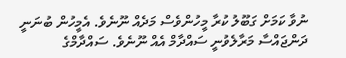ނުވާ ކަމަށް ގަބޫލު ކުރާ މީހުންވެސް މަދެއް ނޫނެވެ. އެމީހުން ބުނަނީ ދަންޖައްސާ މަރާލެވުނީ ސައްދާމް އެއް ނޫނެވެ. ސައްދާމްގެ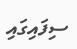ސިފައިގައި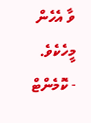ވާ އެހެން މީހެކެވެ.
- ކޮމެންޓް